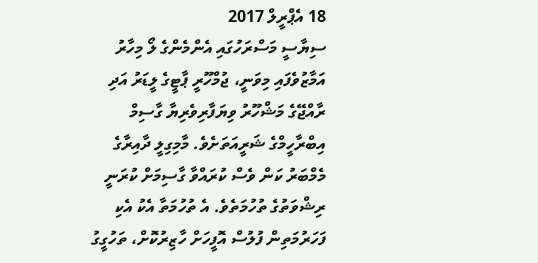18 އެޕްރީލް 2017
ސިޔާސީ މަސްރަހުގައި އެންމެންގެ ލޯ މިހާރު އަމާޒުވެފައި މިވަނީ، ޖުމްހޫރީ ޕާޓީގެ ލީޑަރު އަދި ރާއްޖޭގެ މަޝްހޫރު ވިޔަފާރިވެރިޔާ ގާސިމް އިބްރާހީމްގެ ޝަރީއަތަށެވެ. މާމިގިލީ ދާއިރާގެ މެމްބަރު ކަން ވެސް ކުރައްވާ ގާސިމަށް ކުރަނީ ރިޝްވަތުގެ ތުހުމަތެވެ. އެ ތުހުމަތާ އެކު އެކި ފަހަރުމަތިން ފުލުސް އޮފީހަށް ހާޒިރުކޮށް، ތަހުގީގު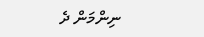ނިންމަން ދެ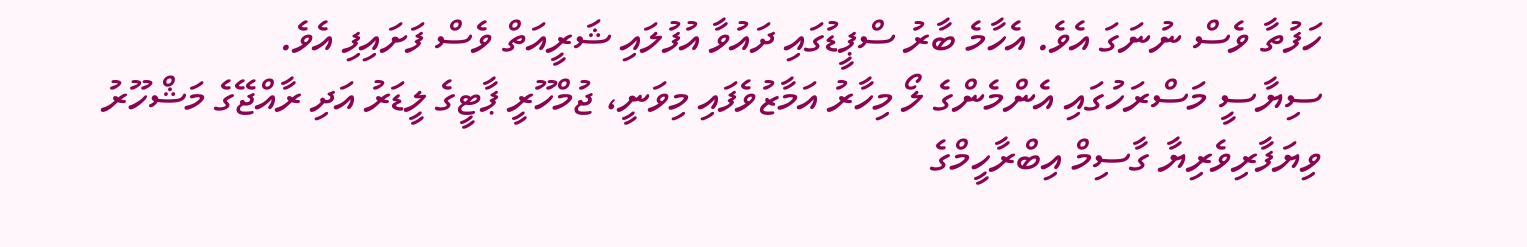ހަފުތާ ވެސް ނުނަގަ އެވެ. އެހާމެ ބާރު ސްޕީޑުގައި ދައުވާ އުފުލައި ޝަރީއަތް ވެސް ފަށައިފި އެވެ.
ސިޔާސީ މަސްރަހުގައި އެންމެންގެ ލޯ މިހާރު އަމާޒުވެފައި މިވަނީ، ޖުމްހޫރީ ޕާޓީގެ ލީޑަރު އަދި ރާއްޖޭގެ މަޝްހޫރު ވިޔަފާރިވެރިޔާ ގާސިމް އިބްރާހީމްގެ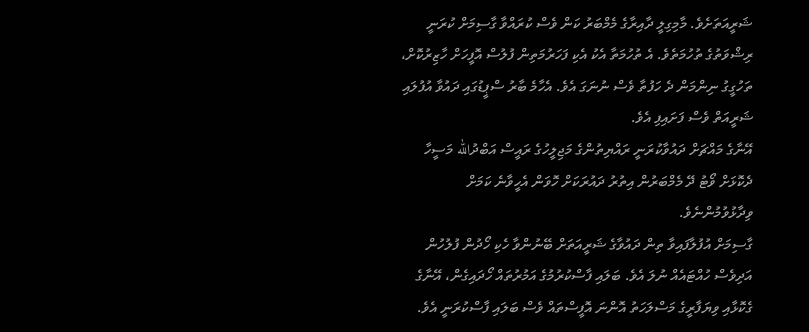ޝަރީއަތަށެވެ. މާމިގިލީ ދާއިރާގެ މެމްބަރު ކަން ވެސް ކުރައްވާ ގާސިމަށް ކުރަނީ ރިޝްވަތުގެ ތުހުމަތެވެ. އެ ތުހުމަތާ އެކު އެކި ފަހަރުމަތިން ފުލުސް އޮފީހަށް ހާޒިރުކޮށް، ތަހުގީގު ނިންމަން ދެ ހަފުތާ ވެސް ނުނަގަ އެވެ. އެހާމެ ބާރު ސްޕީޑުގައި ދައުވާ އުފުލައި ޝަރީއަތް ވެސް ފަށައިފި އެވެ.
އޭނާގެ މައްޗަށް ދައުވާކުރަނީ ރައްޔިތުންގެ މަޖިލީހުގެ ރައީސް އަބްދުالله މަސީހާ ދެކޮޅަށް ވޯޓު ދޭ މެމްބަރުން އިތުރު ދައުރަކަށް ހޮވަން އެހީވާނެ ކަމަށް ވިދާޅުވުމުންނެވެ.
ގާސިމަށް އުފުލާފައިވާ ތިން ދައުވާގެ ޝަރީއަތަށް ބޭނުންވާ ހެކި ހޯދުން ފުލުހުން އަދިވެސް ހުއްޓައެއް ނުލަ އެވެ. ބަލައި ފާސްކުރުމުގެ އަމުރުތައް ހޯދައިގެން، އޭނާގެ ގެކޮޅާއި ވިޔަފާރީގެ މަސްލަހަތު އޮންނަ އޮފީސްތައް ވެސް ބަލައި ފާސްކުރަނީ އެވެ.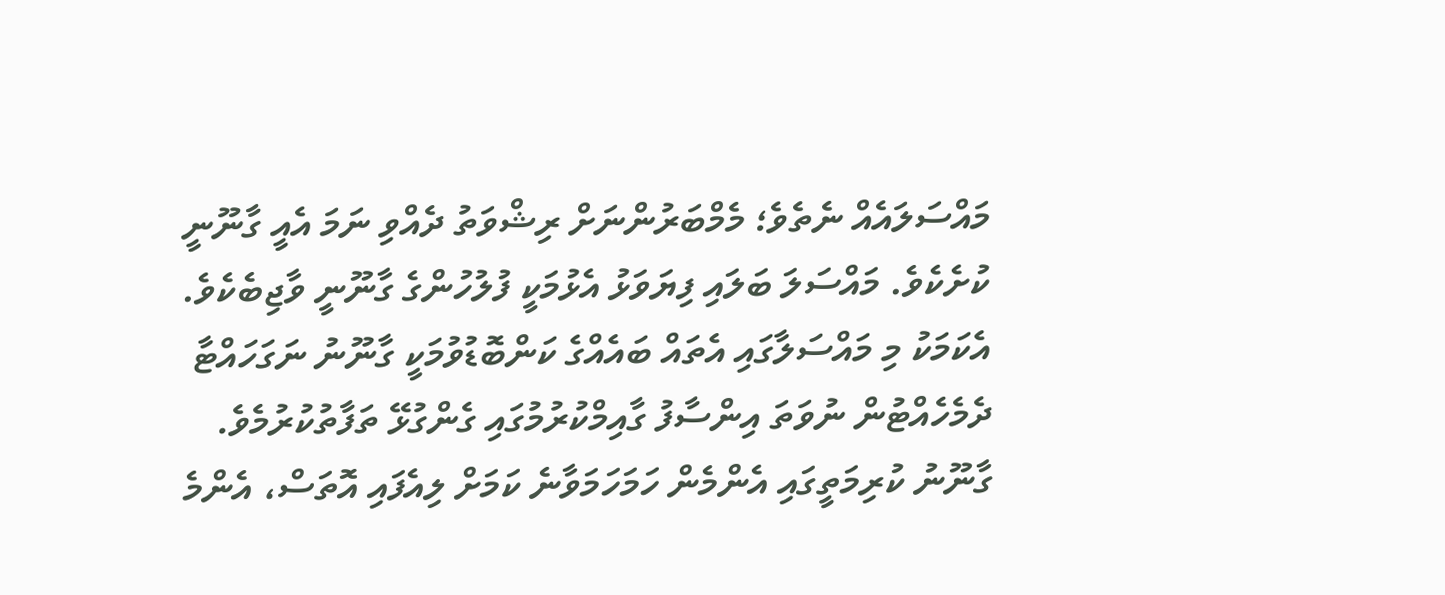މައްސަލައެއް ނެތެވެ؛ މެމްބަރުންނަށް ރިޝްވަތު ދެއްވި ނަމަ އެއީ ގާނޫނީ ކުށެކެވެ. މައްސަލަ ބަލައި ފިޔަވަޅު އެޅުމަކީ ފުލުހުންގެ ގާނޫނީ ވާޖިބެކެވެ.
އެކަމަކު މި މައްސަލާގައި އެތައް ބައެއްގެ ކަންބޮޑުވުމަކީ ގާނޫނު ނަގަހައްޓާ ދެމެހެއްޓުން ނުވަތަ އިންސާފު ގާއިމްކުރުމުގައި ގެންގުޅޭ ތަފާތުކުރުމެވެ. ގާނޫނު ކުރިމަތީގައި އެންމެން ހަމަހަމަވާނެ ކަމަށް ލިއެފައި އޮތަސް، އެންމެ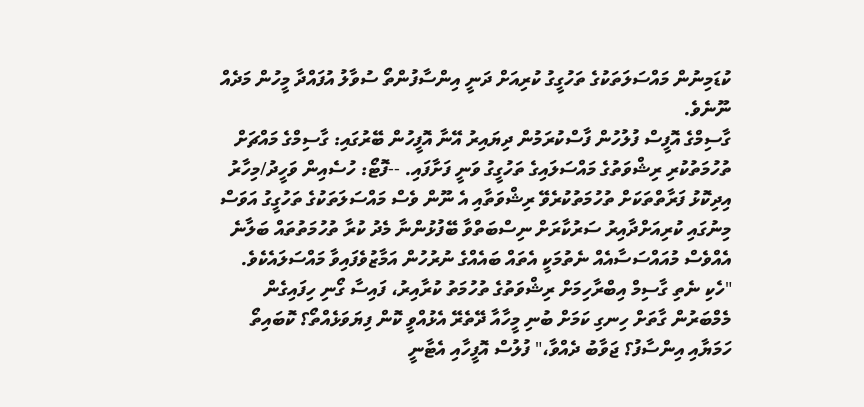ކުޑަމިނުން މައްސަލަތަކުގެ ތަހުގީގު ކުރިއަށް ދަނީ އިންސާފުންތޯ ސުވާލު އުފައްދާ މީހުން މަދެއް ނޫނެވެ.
ގާސިމްގެ އޮފީސް ފުލުހުން ފާސްކުރަމުން ދިޔައިރު އޭނާ އޮފީހުން ބޭރުގައި: ގާސިމްގެ މައްޗަށް ތުހުމަތުކުރި ރިޝްވަތުގެ މައްސަލައިގެ ތަހުގީގު ވަނީ ފަށާފައި. --ފޮޓޯ: ހުސެއިން ވަހީދު/މިހާރު
އިދިކޮޅު ފަރާތްތަކަށް ތުހުމަތުކުރެވޭ ރިޝްވަތާއި އެ ނޫން ވެސް މައްސަލަތަކުގެ ތަހުގީގު އަވަސް މިނުގައި ކުރިއަށްދާއިރު ސަރުކާރަށް ނިސްބަތްވާ ބޭފުޅުންނާ މެދު ކުރާ ތުހުމަތުތައް ބަލާނެ އެއްވެސް މުއައްސަސާއެއް ނެތުމަކީ އެތައް ބައެއްގެ ނުރުހުން އަމާޒުވެފައިވާ މައްސަލައެކެވެ.
"ހެކި ނެތި ގާސިމް އިބްރާހިމަށް ރިޝްވަތުގެ ތުހުމަތު ކުރާއިރު، ފައިސާ ގޯނި ހިފައިގެން މެމްބަރުން ގާތަށް ހިނގި ކަމަށް ބުނި މީހާއާ ދޭތެރޭ އެޅުއްވީ ކޮން ފިޔަވަޅެއްތޯ؟ ކޮބައިތޯ ހަމަޔާއި އިންސާފު؟ ޖަވާބު ދެއްވާ،" ފުލުސް އޮފީހާއި އެޓާނީ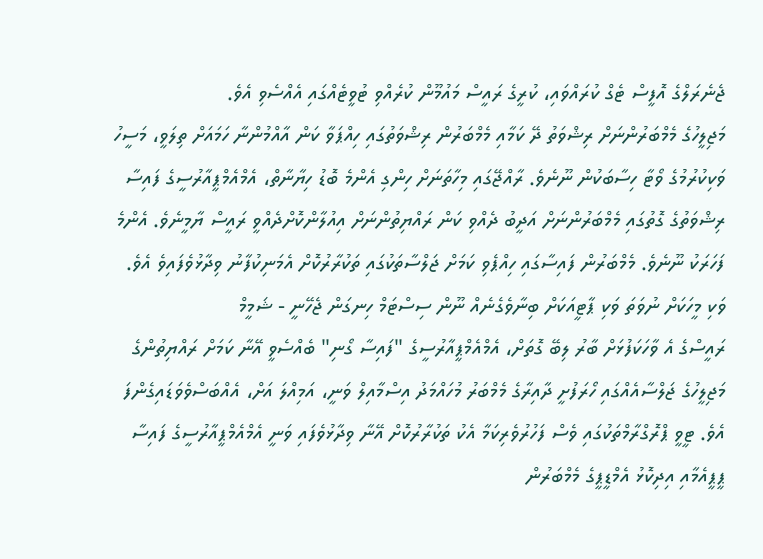ޖެނެރަލްގެ އޮފީސް ޓެގް ކުރައްވައި، ކުރީގެ ރައީސް މައުމޫން ކުރެއްވި ޓުވީޓެއްގައި އެއްސެވި އެވެ.
މަޖިލީހުގެ މެމްބަރުންނަށް ރިޝްވަތު ދޭ ކަމާއި މެމްބަރުން ރިޝްވަތުގައި ހިއްޕަވާ ކަން އާއްމުންނާ ހަމައަށް ތިލަވީ، މަސީހު ވަކިކުރުމުގެ ވޯޓާ ހިސާބަކުން ނޫނެވެ. ރާއްޖޭގައި މިހާތަނަށް ހިންގި އެންމެ ބޮޑު ހިޔާނާތް، އެމްއެމްޕީއާރުސީގެ ފައިސާ ރިޝްވަތުގެ ގޮތުގައި މެމްބަރުންނަށް އަދީބު ދެއްވި ކަން ރައްޔިތުންނަށް އިއުލާންކޮށްދެއްވީ ރައީސް ޔާމީނެވެ. އެންމެ ފަހަރަކު ނޫނެވެ. މެމްބަރުން ފައިސާގައި ހިއްޕެވި ކަމަށް ޖަލްސާތަކުގައި ތަކުރާރުކޮށް އެމަނިކުފާނު ވިދާޅުވެފައިވެ އެވެ.
ވަކި މީހަކަށް ނުވަތަ ވަކި ޕާޓީއަކަށް ބިނާވެގެނެއް ނޫން ސިސްޓަމް ހިނގަން ޖެހޭނީ - ޝަމީމް
ރައީސްގެ އެ ވާހަކަފުޅަށް ބާރު ލިބޭ ގޮތަށް، އެމްއެމްޕީއާރުސީގެ "ފައިސާ ގޯނި" ބެއްސެވީ އޭނާ ކަމަށް ރައްޔިތުންގެ މަޖިލީހުގެ ޖަލްސާއެއްގައި ހޯރަފުށީ ދާއިރާގެ މެމްބަރު މުހައްމަދު އިސްމާއިލް ވަނީ، އަމިއްލަ އަށް، އެއްބަސްވެވަޑައިގެންފަ އެވެ. ޓީވީ ޕްރޮގްރާމްތަކުގައި ވެސް ފަހުރުވެރިކަމާ އެކު ތަކުރާރުކޮށް އޭނާ ވިދާޅުވެފައި ވަނީ އެމްއެމްޕީއާރުސީގެ ފައިސާ ޕީޕީއެމާއި އިދިކޮޅު އެމްޑީޕީގެ މެމްބަރުން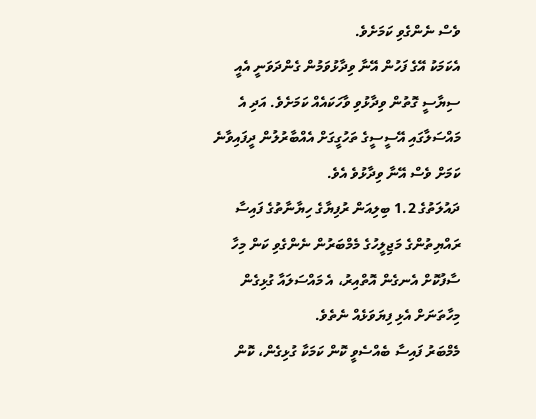ވެސް ނެންގެވި ކަމަށެވެ.
އެކަމަކު އޭގެ ފަހުން އޭނާ ވިދާޅުވަމުން ގެންދަވަނީ އެއީ ސިޔާސީ ގޮތުން ވިދާޅުވި ވާހަކައެއް ކަމަށެވެ. އަދި އެ މައްސަލާގައި އޭސީސީގެ ތަހުގީގަށް އެއްބާރުލުން ދީފައިވާނެ ކަމަށް ވެސް އޭނާ ވިދާޅުވެ އެވެ.
ދައުލަތުގެ 1.2 ބިލިއަން ރުފިޔާގެ ހިޔާނާތުގެ ފައިސާ ރައްޔިތުންގެ މަޖިލީހުގެ މެމްބަރުން ނެންގެވި ކަން މިހާ ސާފުކޮށް އެނގެން އޮތްއިރު، އެ މައްސަލައާ ގުޅިގެން މިހާތަނަށް އެޅި ފިޔަވަޅެއް ނެތެވެ.
މެމްބަރު ފައިސާ ބެއްސެވީ ކޮން ކަމަކާ ގުޅިގެން، ކޮން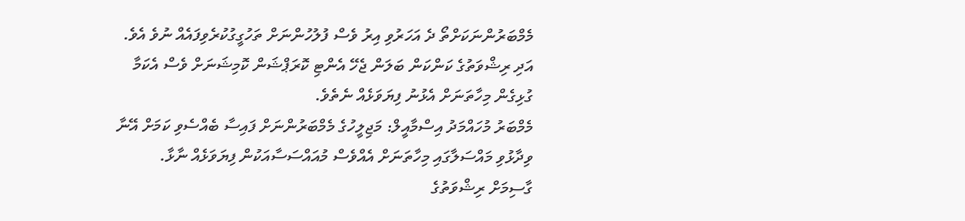މެމްބަރުންނަކަށްތޯ ދެ އަހަރުވި އިރު ވެސް ފުލުހުންނަށް ތަހުގީގުކުރެވިފައެއް ނުވެ އެވެ. އަދި ރިޝްވަތުގެ ކަންކަން ބަލަން ޖެހޭ އެންޓި ކޮރަޕްޝަން ކޮމިޝަނަށް ވެސް އެކަމާ ގުޅިގެން މިހާތަނަށް އެޅުނު ފިޔަވަޅެއް ނެތެވެ.
މެމްބަރު މުހައްމަދު އިސްމާއީލް: މަޖިލީހުގެ މެމްބަރުންނަށް ފައިސާ ބެއްސެވި ކަމަށް އޭނާ ވިދާޅުވި މައްސަލާގައި މިހާތަނަށް އެއްވެސް މުއައްސަސާއަކުން ފިޔަވަޅެއް ނާޅާ.
ގާސިމަށް ރިޝްވަތުގެ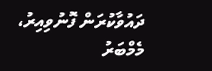ދައުވާކުރަން ފޮނުވިއިރު، މެމްބަރު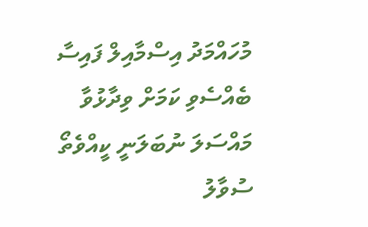މުހައްމަދު އިސްމާއިލް ފައިސާ ބެއްސެވި ކަމަށް ވިދާޅުވާ މައްސަލަ ނުބަލަނީ ކީއްވެތޯ ސުވާލު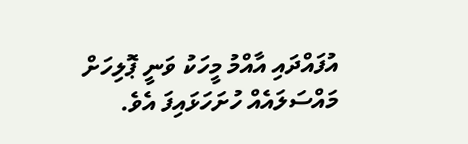އުފައްދައި އާއްމު މީހަކު ވަނީ ޕޮލިހަށް މައްސަލައެއް ހުށަހަޅައިފަ އެވެ.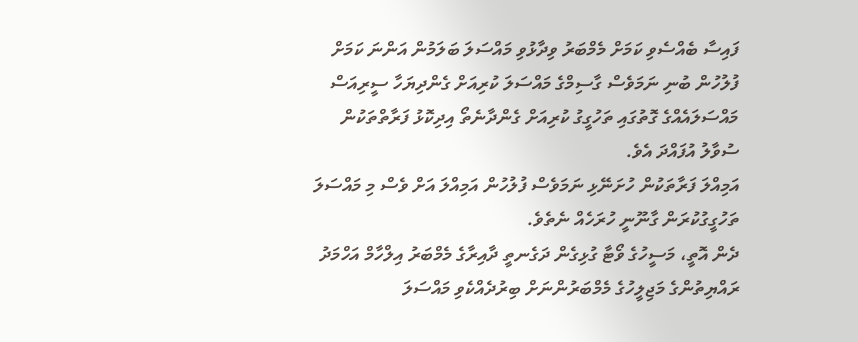ފައިސާ ބެއްސެވި ކަމަށް މެމްބަރު ވިދާޅުވި މައްސަލަ ބަލަމުން އަންނަ ކަމަށް ފުލުހުން ބުނި ނަމަވެސް ގާސިމްގެ މައްސަލަ ކުރިއަށް ގެންދިޔަހާ ސީރިއަސް މައްސަލައެއްގެ ގޮތުގައި ތަހުގީގު ކުރިއަށް ގެންދާނެތޯ އިދިކޮޅު ފަރާތްތަކުން ސުވާލު އުފައްދަ އެވެ.
އަމިއްލަ ފަރާތަކުން ހުށަނޭޅި ނަމަވެސް ފުލުހުން އަމިއްލަ އަށް ވެސް މި މައްސަލަ ތަހުގީގުކުރަން ގާނޫނީ ހުރަހެއް ނެތެވެ.
ދެން އޮތީ، މަސީހުގެ ވޯޓާ ގުޅިގެން ދަގެނތީ ދާއިރާގެ މެމްބަރު އިލްހާމް އަހްމަދު ރައްޔިތުންގެ މަޖިލީހުގެ މެމްބަރުންނަށް ބިރުދެއްކެވި މައްސަލަ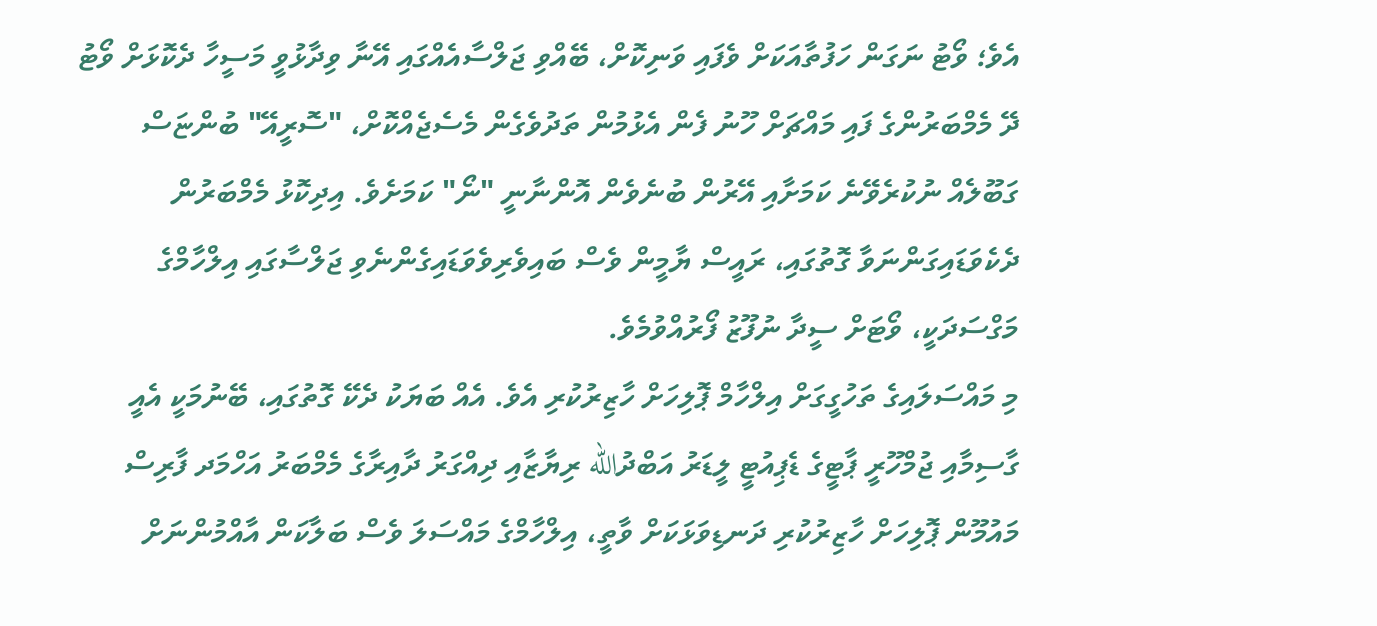އެވެ؛ ވޯޓު ނަގަން ހަފުތާއަކަށް ވެފައި ވަނިކޮށް، ބޭއްވި ޖަލްސާއެއްގައި އޭނާ ވިދާޅުވީ މަސީހާ ދެކޮޅަށް ވޯޓު ދޭ މެމްބަރުންގެ ފައި މައްޗަށް ހޫނު ފެން އެޅުމުން ތަދުވެގެން މެސެޖެއްކޮށް، "ސޮރީއޭ" ބުންޏަސް ގަބޫލެއް ނުކުރެވޭނެ ކަމަށާއި އޭރުން ބުނެވެން އޮންނާނީ "ނޯ" ކަމަށެވެ. އިދިކޮޅު މެމްބަރުން ދެކެވަޑައިގަންނަވާ ގޮތުގައި، ރައީސް ޔާމީން ވެސް ބައިވެރިވެވަޑައިގެންނެވި ޖަލްސާގައި އިލްހާމްގެ މަގްސަދަކީ، ވޯޓަށް ސީދާ ނުފޫޒު ފޯރުއްވުމެވެ.
މި މައްސަލައިގެ ތަހުގީގަށް އިލްހާމް ޕޮލިހަށް ހާޒިރުކުރި އެވެ. އެއް ބަޔަކު ދެކޭ ގޮތުގައި، ބޭނުމަކީ އެއީ ގާސިމާއި ޖުމްހޫރީ ޕާޓީގެ ޑެޕިއުޓީ ލީޑަރު އަބްދުالله ރިޔާޒާއި ދިއްގަރު ދާއިރާގެ މެމްބަރު އަހްމަދ ފާރިސް މައުމޫން ޕޮލިހަށް ހާޒިރުކުރި ދަނޑިވަޅަކަށް ވާތީ، އިލްހާމްގެ މައްސަލަ ވެސް ބަލާކަން އާއްމުންނަށް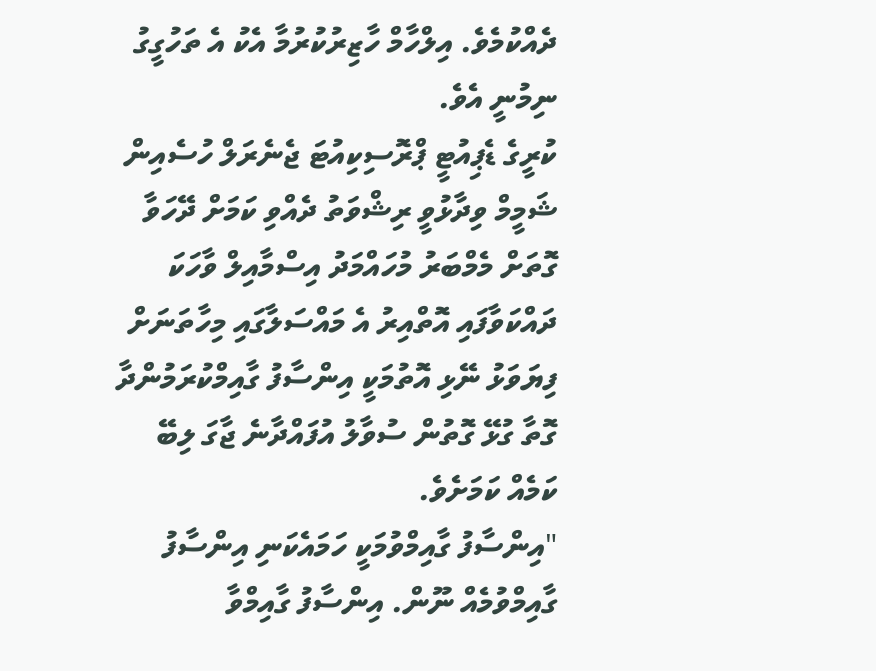ދެއްކުމެވެ. އިލްހާމް ހާޒިރުކުރުމާ އެކު އެ ތަހުގީގު ނިމުނީ އެވެ.
ކުރީގެ ޑެޕިއުޓީ ޕްރޮސިކިއުޓަ ޖެނެރަލް ހުސެއިން ޝަމީމް ވިދާޅުވީ ރިޝްވަތު ދެއްވި ކަމަށް ދޭހަވާ ގޮތަށް މެމްބަރު މުހައްމަދު އިސްމާއިލް ވާހަކަ ދައްކަވާފައި އޮތްއިރު އެ މައްސަލާގައި މިހާތަނަށް ފިޔަވަޅު ނޭޅި އޮތުމަކީ އިންސާފު ގާއިމްކުރަމުންދާ ގޮތާ ގުޅޭ ގޮތުން ސުވާލު އުފައްދާނެ ޖާގަ ލިބޭ ކަމެއް ކަމަށެވެ.
"އިންސާފު ގާއިމްވުމަކީ ހަމައެކަނި އިންސާފު ގާއިމްވުމެއް ނޫން. އިންސާފު ގާއިމްވާ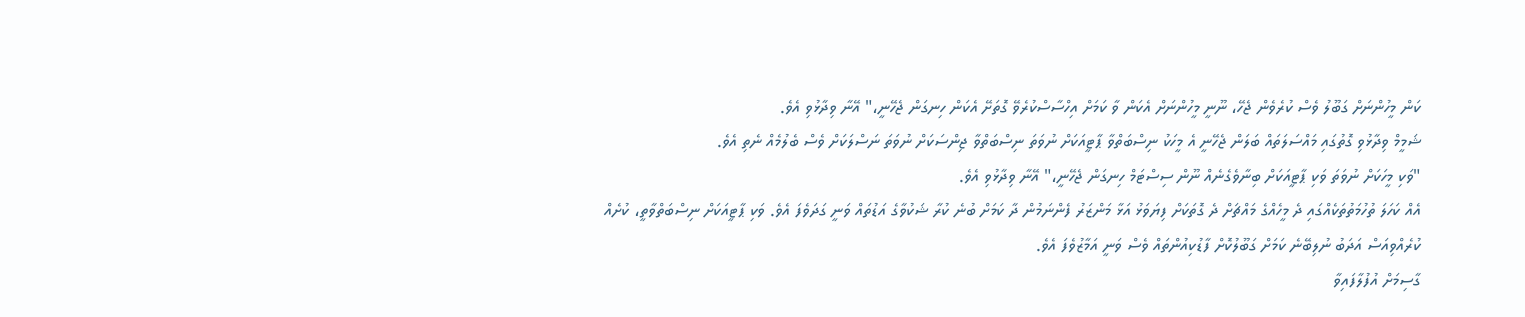ކަން މީހުންނަށް ގަބޫލު ވެސް ކުރެވެން ޖެހޭ، ނޫނީ މީހުންނަށް އެކަން ވާ ކަމަށް އިހްސާސްކުރެވޭ ގޮތަށޭ އެކަން ހިނގަން ޖެހޭނީ،" އޭނާ ވިދާޅުވި އެވެ.
ޝަމީމް ވިދާޅުވި ގޮތުގައި މައްސަލަތައް ބަލަން ޖެހޭނީ އެ މީހަކު ނިސްބަތްވާ ޕާޓީއަކަށް ނުވަތަ ނިސްބަތްވާ ޖިންސަކަށް ނުވަތަ ނަސްލަކަށް ވެސް ބެލުމެއް ނެތި އެވެ.
"ވަކި މީހަކަށް ނުވަތަ ވަކި ޕާޓީއަކަށް ބިނާވެގެނެއް ނޫން ސިސްޓަމް ހިނގަން ޖެހޭނީ،" އޭނާ ވިދާޅުވި އެވެ.
އެއް ކަހަލަ ތުހުމަތުތަކެއްގައި ދެ މީހެއްގެ މައްޗަށް ދެ ގޮތަކަށް ފިޔަވަޅު އަޅާ މަންޒަރު ފެންނަމުން ދާ ކަމަށް ބުނެ ކުރާ ޝަކުވާގެ އަޑުތައް ވަނީ ގަދަވެފަ އެވެ. ވަކި ޕާޓީއަކަށް ނިސްބަތްވާތީ، ކުށެއް ކުރެއްވިއަސް އަދަބު ނުލިބޭނެ ކަމަށް ގަބޫލުކޮށް ފާޑުކިއުންތައް ވެސް ވަނީ އަމާޒުވެފަ އެވެ.
ގާސިމަށް އުފުލާފައިވާ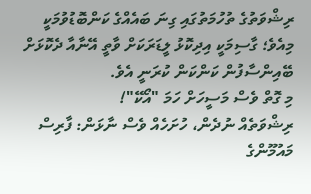ރިޝްވަތުގެ ތުހުމަތުގައި ގިނަ ބައެއްގެ ކަންބޮޑުވުމަކީ މިއެވެ؛ ގާސިމަކީ އިދިކޮޅު ލީޑަރަކަށް ވާތީ އޭނާއާ ދެކޮޅަށް ބޭއިންސާފުން ކަންކަން ކުރަނީ އެވެ.
މި ގޮތް ވެސް މަސީހަށް ހަމަ "އޯކޭ"!
ރިޝްވަތެއް ނުދެން، ހުށަހެއް ވެސް ނާޅަން: ފާރިސް
މައުމޫންގެ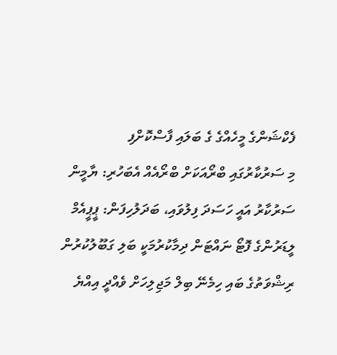ފެކްޝަންގެ މީހެއްގެ ގެ ބަލައި ފާސްކޮށްފި
މި ސަރުކާރުގައި ބްރޯއަކަށް ބްރޯއެއް އެބަހުރި: ޔާމީން
ސަރުކާރު އައީ ހަސަދަ ފިލުވައި، ބަދަލުހިފަން: ޕީޕީއެމް
ލީޑަރުންގެ ފޮޓޯ ނައްޓަން ދިމާކުރުމަކީ ބަލި ގަބޫލުކުރުން
ރިޝްވަތުގެ ބައި ހިމެނޭ ބިލް މަޖިލިހަށް ވެއްދީ އިއްޔެ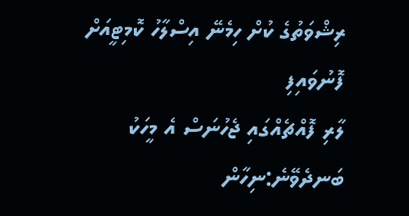ރިޝްވަތުގެ ކުށް ހިމެނޭ އިސްލާހު ކޮމިޓީއަށް ފޮނުވައިފި
ލާރި ފޮއްޗެއްގައި ޖެހުނަސް އެ މީހަކު ބަނދެވޭނެ:ނިހާން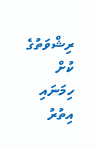ރިޝްވަތުގެ ކުށް ހިމަނައި އިތުރު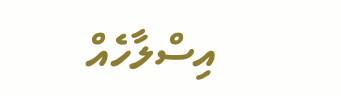އިސްލާހެއް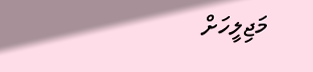މަޖިލީހަށް